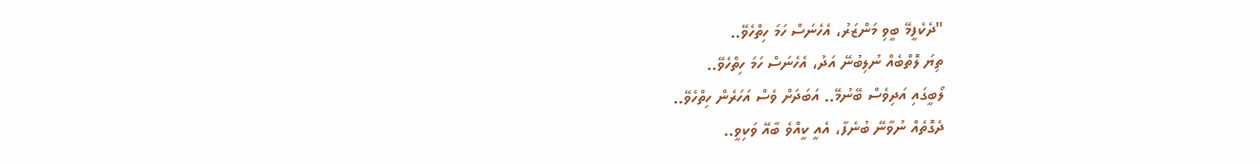"ދެކެފީމޭ ބީވި މަންޒަރު، އެހެނަސް ހަމަ ހިތްހެވޭ..
ތިޔަ ލޮތްބެއް ނުލިބުނޭ އަދު، އެހެނަސް ހަމަ ހިތްހެވޭ..
ލޯބީގައި އަދިވެސް ބޭނުމޭ.. އަބަދަށް ވެސް އަހަރެން ހިތްހެވޭ..
ދެގޮތެއް ނުވާނޭ ބުނެފާ، އެއީ ކީއްވެ ބާއޭ ވަކިވީ..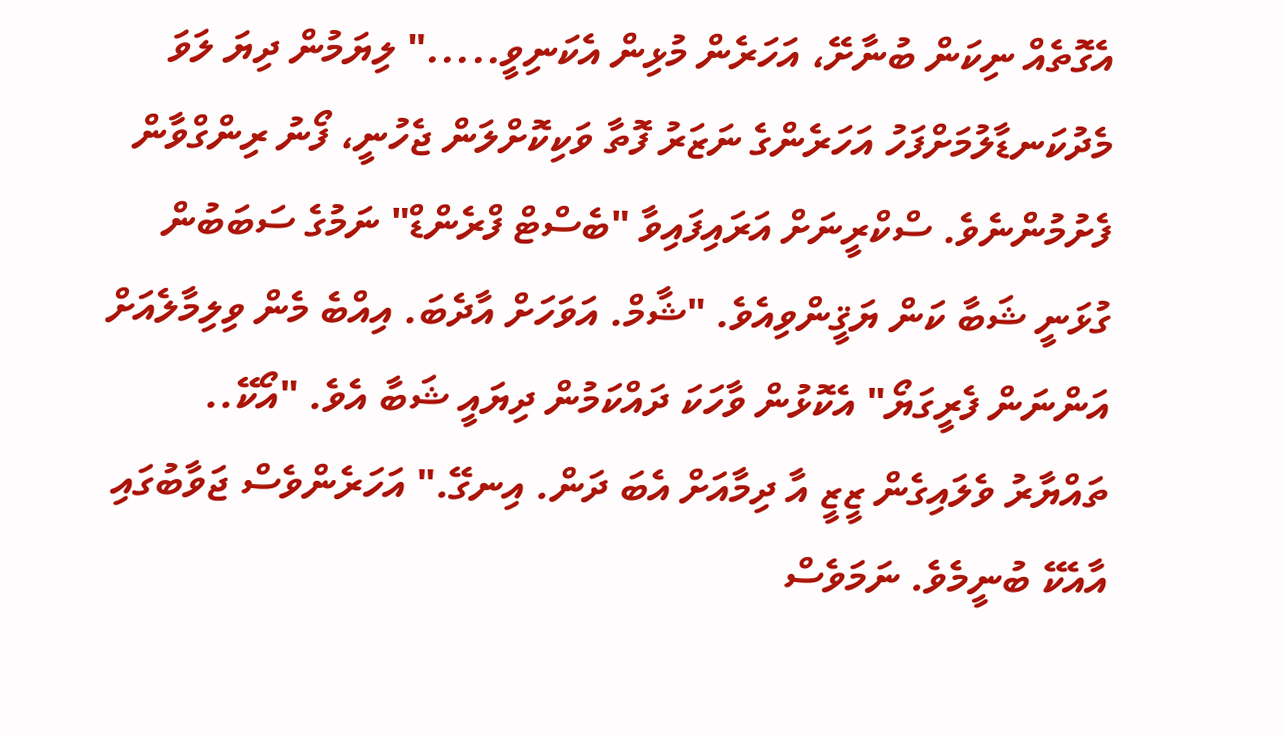އެގޮތެއް ނިކަން ބުނާށޭ، އަހަރެން މުޅިން އެކަނިވީ....." ލިޔަމުން ދިޔަ ލަވަ މެދުކަނޑާލުމަށްފަހު އަހަރެންގެ ނަޒަރު ފޮތާ ވަކިކޮށްލަން ޖެހުނީ، ފޯނު ރިންގްވާން ފެށުމުންނެވެ. ސްކްރީނަށް އަރައިފައިވާ "ބެސްޓް ފްރެންޑް" ނަމުގެ ސަބަބުން ގުޅަނީ ޝަބާ ކަން ޔަޤީންވިއެވެ. "ޝާމް. އަވަހަށް އާދެބަ. އިއްބެ މެން ވިލިމާލެއަށް އަންނަން ފެރީގަޔޯ" އެކޮޅުން ވާހަކަ ދައްކަމުން ދިޔައީ ޝަބާ އެވެ. "އޯކޭ.. ތައްޔާރު ވެލައިގެން ޒީޒީ އާ ދިމާއަށް އެބަ ދަން. އިނގޭ." އަހަރެންވެސް ޖަވާބުގައި އާއެކޭ ބުނީމެވެ. ނަމަވެސް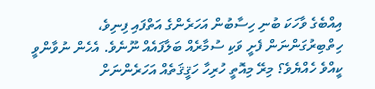އިއްބެގެ ވާހަކަ ބުނި ހިސާބުން އަހަރެންގެ އަތްފައި ފިނިވެ، ހިތްބިރުގަންނަން ފެށީ ވަކި ސުމާރެއް ބަލާފައެއް ނޫނެވެ. އެހެން ނުވާންވީ ކީއްވެ ހެއްޔެވެ؟ މިރޭ މިއޮތީ ހުރިހާ ހަޤީޤަތެއް އަހަރެންނަށް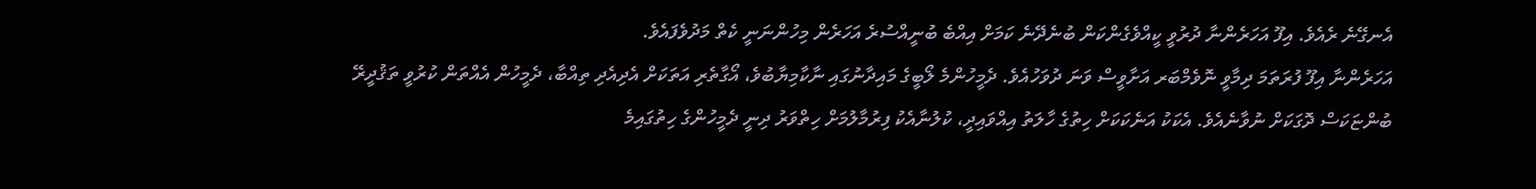އެނގޭނެ ރެއެވެ. އިފޫ އަހަރެންނާ ދުރުވީ ކީއްވެގެންކަން ބުނެދޭނެ ކަމަށް އިއްބެ ބުނީއްސުރެ އަހަރެން މިހުންނަނީ ކެތް މަދުވެފައެވެ.
އަހަރެންނާ އިފޫ ފުރަތަމަ ދިމާވީ ނޮވެމްބަރ އަށާވީސް ވަނަ ދުވަހުއެވެ. ދެމީހުންމެ ލޯބީގެ މައިދާނުގައި ނާކާމިޔާބުވެ، އޯގާތެރި އަތަކަށް އެދިއެދި ތިއްބާ، ދެމީހުން އެއްތަން ކުރުވީ ތަޤުދީރޭ ބުންޏަކަސް ދޮގަކަށް ނުވާނެއެވެ. އެކަކު އަނެކަކަށް ހިތުގެ ހާލަތު އިއްވައިދީ، ކުލުނާއެކު ފިރުމާލުމަށް ހިތްވަރު ދިނީ ދެމީހުންގެ ހިތުގައިމެ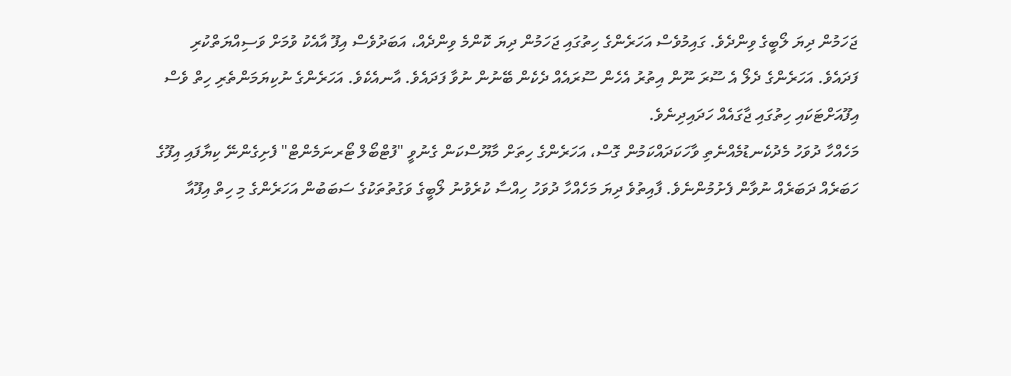ޖަހަމުން ދިޔަ ލޯބީގެ ވިންދެވެ. ގައިމުވެސް އަހަރެންގެ ހިތުގައި ޖަހަމުން ދިޔަ ކޮންމެ ވިންދެއް، އަބަދުވެސް އިފޫ އާއެކު ވުމަށް ވަސިއްޔަތްކުރި ފަދައެވެ. އަހަރެންގެ ދެލޯ އެ ސޫރަ ނޫން އިތުރު އެހެން ސޫރައެއް ދެކެން ބޭނުން ނުވާ ފަދައެވެ. އާނއެކެވެ. އަހަރެންގެ ނުކިޔަމަންތެރި ހިތް ވެސް އިފޫއަށްޓަކައި ހިތުގައި ޖާގައެއް ހަދައިދިނެވެ.
މަހެއްހާ ދުވަހު މެދުކެނޑުމެއްނެތި ވާހަކަދައްކަމުން ގޮސް، އަހަރެންގެ ހިތަށް މާޔޫސްކަން ގެނުވީ "ފުޓްބޯލް ޓޯރނަމެންޓް" ފެށިގެންނޭ ކިޔާފައި އިފޫގެ ހަބަރެއް ދަބަރެއް ނުވާން ފެށުމުންނެވެ. ފާއިތުވެ ދިޔަ މަހެއްހާ ދުވަހު ހިއްސާ ކުރެވުނު ލޯބީގެ ވަގުތުތަކުގެ ސަބަބުން އަހަރެންގެ މި ހިތް އިފޫއާ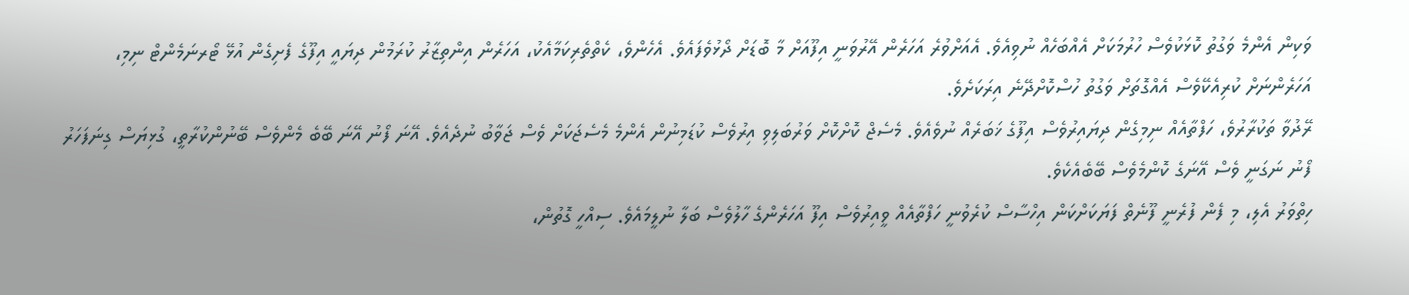ވަކިން އެންމެ ވަގުތު ކޮޅަކުވެސް ހުރުމަކަށް އެއްބަހެއް ނުވިއެވެ. އެއަށްވުރެ އަހަރެން އޭރުވަނީ އިފޫއަށް މާ ބޮޑަށް ދޯޅުވެފައެވެ. އެހެންވެ، ކެތްތެރިކަމާއެކު، އަހަރެން އިންތިޒާރު ކުރަމުން ދިޔައީ އިފޫގެ ފެށިގެން އުޅޭ ޓޯރނަމެންޓް ނިމި، އަހަރެންނަށް ކުރިއެކޭވެސް އެއްގޮތަށް ވަގުތު ހުސްކޮށްދޭނެ އިރަކަށެވެ.
ރޭދުވާ ތަކުރާރުވެ، ހަފްތާއެއް ނިމިގެން ދިޔައިރުވެސް އިފޫގެ ޚަބަރެއް ނުވެއެވެ. މެސެޖް ކޮށްކޮށް ވަރުބަލިވި އިރުވެސް ކުޑަމިނުން އެންމެ މެސެޖަކަށް ވެސް ޖަވާބު ނުދެއެވެ. އޭނަ ފޯނު އޭނަ ބޭބެ މެންވެސް ބޭނުންކުރާތީ، ގުޅިޔަސް ގިނަފަހަރު ފޯނު ނަގަނީ ވެސް އޭނަގެ ކޮންމެވެސް ބޭބެއެކެވެ.
ހިތްވަރު އެލި، މި ފެން ފުރެނީ ފޫނެތް ފަޔަކަށްކަން އިހްސާސް ކުރެވުނީ ހަފްތާއެއް ވީއިރުވެސް އިފޫ އަހަރެންގެ ހާލުވެސް ބަލާ ނުލީމައެވެ. ސިއްހީ ގޮތުން،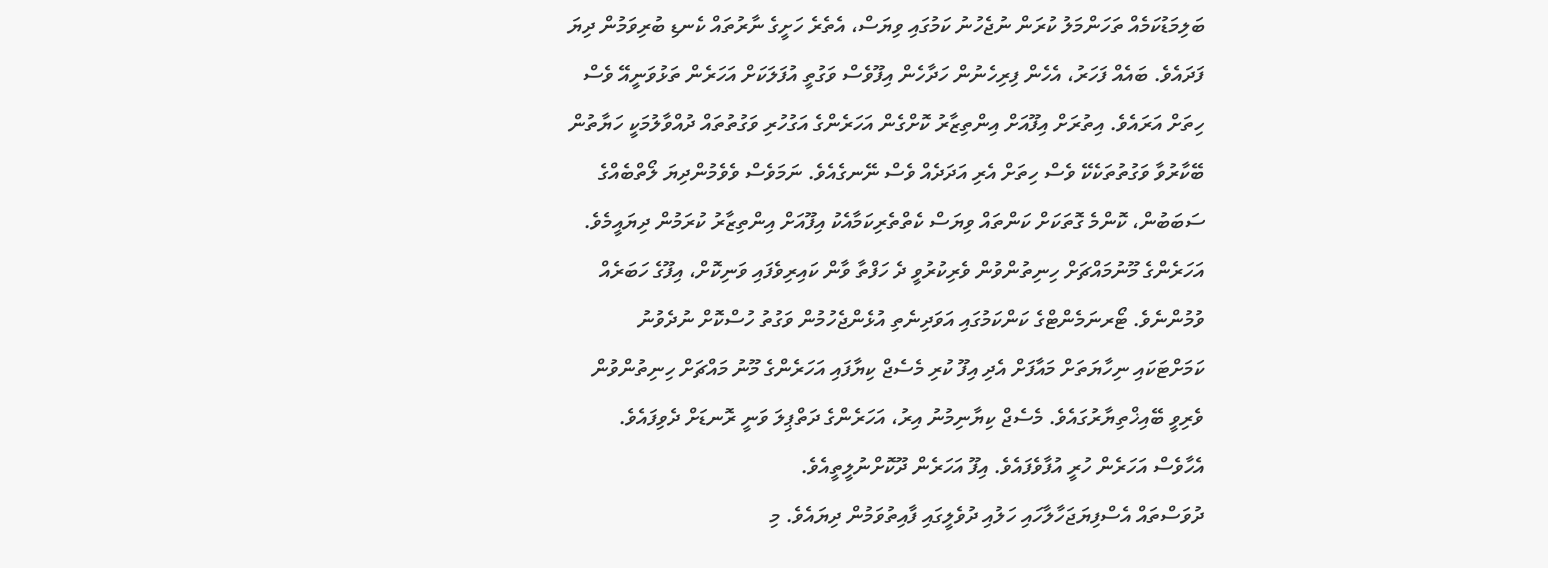ބަލިމަޑުކަމެއް ތަހަންމަލު ކުރަން ނުޖެހުނު ކަމުގައި ވިޔަސް، އެތެރެ ހަށީގެ ނާރުތައް ކެނޑި ބުރިވަމުން ދިޔަ ފަދައެވެ. ބައެއް ފަހަރު، އެހެން ފިރިހެނުން ހަދާހެން އިފޫވެސް ވަގުތީ އުފަލަކަށް އަހަރެން ތަޅުވަނީއޭ ވެސް ހިތަށް އަރައެވެ. އިތުރަށް އިފޫއަށް އިންތިޒާރު ކޮށްގެން އަހަރެންގެ އަގުހުރި ވަގުތުތައް ދުއްވާލުމަކީ ހަޔާތުން ބޭކާރުވާ ވަގުތުތަކެކޭ ވެސް ހިތަށް އެރި އަދަދެއް ވެސް ނޭނގެއެވެ. ނަމަވެސް ވެވެމުންދިޔަ ލޯތްބެއްގެ ސަބަބުން، ކޮންމެ ގޮތަކަށް ކަންތައް ވިޔަސް ކެތްތެރިކަމާއެކު އިފޫއަށް އިންތިޒާރު ކުރަމުން ދިޔައީމެވެ.
އަހަރެންގެ މޫނުމައްޗަށް ހިނިތުންވުން ވެރިކުރުވީ ދެ ހަފްތާ ވާން ކައިރިވެފައި ވަނިކޮށް، އިފޫގެ ހަބަރެއް ވުމުންނެވެ. ޓޯރނަމެންޓްގެ ކަންކަމުގައި އަވަދިނެތި އުޅެންޖެހުމުން ވަގުތު ހުސްކޮށް ނުދެވުނު ކަމަށްޓަކައި ނިހާޔަތަށް މައާފަށް އެދި އިފޫ ކުރި މެސެޖް ކިޔާފައި އަހަރެންގެ މޫނު މައްޗަށް ހިނިތުންވުން ވެރިވީ ބޭއިޚްތިޔާރުގައެވެ. މެސެޖް ކިޔާނިމުނު އިރު، އަހަރެންގެ ދަތްޕިލަ ވަނީ ރޮނޑަށް ދެވިފައެވެ. އެހާވެސް އަހަރެން ހުރީ އުފާވެފައެވެ. އިފޫ އަހަރެން ދޫކޮށްނުލީތީއެވެ.
ދުވަސްތައް އެސްފިޔަޖަހާލާހައި ހަލުއި ދުވެލީގައި ފާއިތުވަމުން ދިޔައެވެ. މި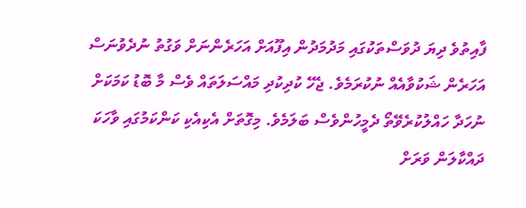ފާއިތުވެ ދިޔަ ދުވަސްތަކުގައި މަދުމަދުން އިފޫއަށް އަހަރެންނަށް ވަގުތު ނުދެވުނަސް އަހަރެން ޝަކުވާއެއް ނުކުރަމެވެ. ޖެހޭ ކުދިކުދި މައްސަލަތައް ވެސް މާ ބޮޑު ކަމަކަށް ނުހަދާ ހައްލުކުރެވޭތޯ ދެމީހުންވެސް ބަލަމެވެ. މިގޮތަށް އެކިއެކި ކަންކަމުގައި ވާހަކަ ދައްކާލަން ވަރަށް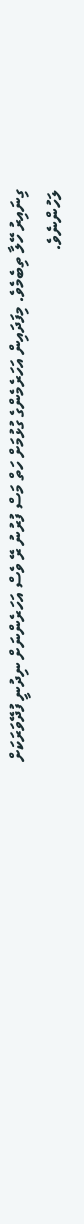ގިނައިރު ހޭލާ ތިބެމެވެ. މިފަދައިން އަހަރެމެންގެ ގުޅުމަށް ހަތް މަސް ފުރުނު ރޭ ވެސް އަހަރެންނަށް ނިދުނީ ފުދޭވަރަކަށް ލަހުންނެވެ.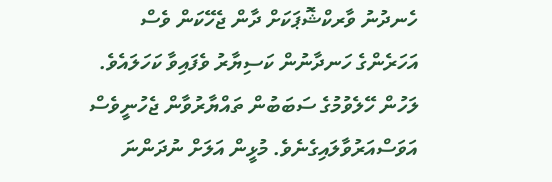ހެނދުނު ވާރކްޝޮޕަކަށް ދާން ޖެހޭކަން ވެސް އަހަރެންގެ ހަނދާނުން ކަސިޔާރު ވެފައިވާ ކަހަލައެވެ.
ލަހުން ހޭލެވުމުގެ ސަބަބުން ތައްޔާރުވާން ޖެހުނީވެސް އަވަސްއަރުވާލައިގެނެވެ. މުޅީން އަލަށް ނުދަންނަ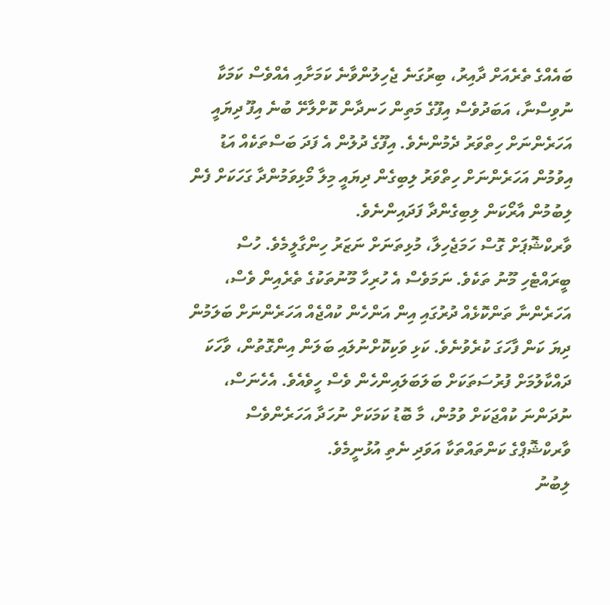ބައެއްގެ ތެރެއަށް ދާއިރު، ބިރުގަނެ ޖެހިލުންވާނެ ކަމަށާއި އެއްވެސް ކަމަކާ ނުވިސްނާ، އަބަދުވެސް އިފޫގެ މަތިން ހަނދާން ކޮށްލާށޭ ބުނެ އިފޫ ދިޔައީ އަހަރެންނަށް ހިތްވަރު ދެމުންނެވެ. އިފޫގެ ދުލުން އެ ފަދަ ބަސްތަކެއް އަޑު އިވުމުން އަހަރެންނަށް ހިތްވަރު ލިބިގެން ދިޔައީ މިލާ މޯޅިވަމުންދާ ގަހަކަށް ފެން ލިބުމުން އާރޯކަން ލިބިގެންދާ ފަދައިންނެވެ.
ވާރކްޝޮޕަށް ގޮސް ހަމަޖެހިލާ، މުޅިތަނަށް ނަޒަރު ހިންގާލީމެވެ. ހުސް ބީރައްޓެހި މޫނު ތަކެވެ. ނަމަވެސް އެ ހުރިހާ މޫނުތަކުގެ ތެރެއިން ވެސް، އަހަރެންނާ ތަންކޮޅެއް ދުރުގައި އިން އަންހެން ކުއްޖެއް އަހަރެންނަށް ބަލަމުން ދިޔަ ކަން ފާހަގަ ކުރެވުނެވެ. ކަޅި ވަކިކޮށްނުލައި ބަލަން އިންގޮތުން، ވާހަކަ ދައްކާލުމަށް ފުރުސަތަކަށް ބަލަބަލައިންހެން ވެސް ހީވެއެވެ. އެހެނަސް، ނުދަންނަ ކުއްޖަކަށް ވުމުން، މާ ބޮޑު ކަމަކަށް ނުހަދާ އަހަރެންވެސް ވާރކްޝޮޕްގެ ކަންތައްތަކާ އަވަދި ނެތި އުޅުނީމެވެ.
ލިބުނު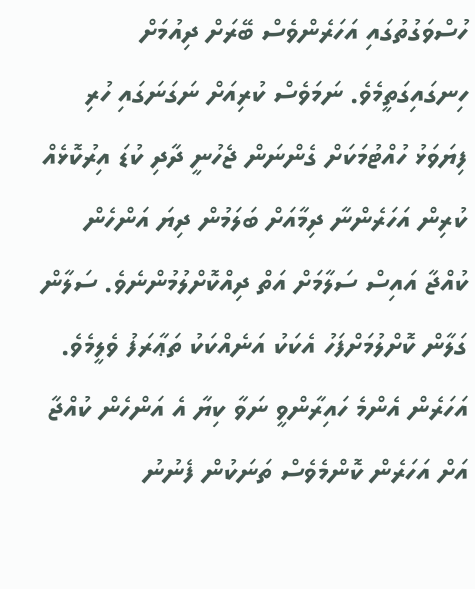ހުސްވަގުތުގައި އަހަރެންވެސް ބޭރަށް ދިއުމަށް ހިނގައިގަތީމެވެ. ނަމަވެސް ކުރިއަށް ނަގަނަގައި ހުރި ފިޔަވަޅު ހުއްޓުމަކަށް ގެންނަން ޖެހުނީ ދާދި ކުޑަ އިރުކޮޅެއް ކުރިން އަހަރެންނާ ދިމާއަށް ބަލަމުން ދިޔަ އަންހެން ކުއްޖާ އައިސް ސަލާމަށް އަތް ދިއްކޮށްލުމުންނެވެ. ސަލާން ގަލާން ކޮށްލުމަށްފަހު އެކަކު އަނެއްކަކު ތަޢާރަފު ވެލީމެވެ. އަހަރެން އެންމެ ހައިރާންވީ ނަވާ ކިޔާ އެ އަންހެން ކުއްޖާ އަށް އަހަރެން ކޮންމެވެސް ތަނަކުން ފެނުނު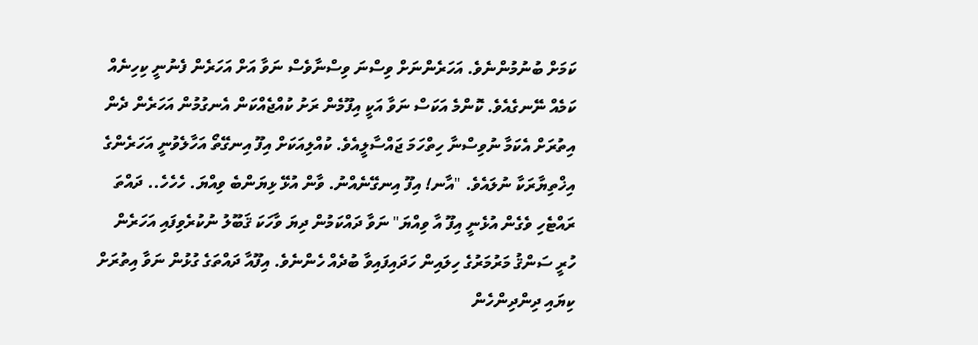ކަމަށް ބުނުމުންނެވެ. އަހަރެންނަށް ވިސްނަ ވިސްނާވެސް ނަވާ އަށް އަހަރެން ފެނުނީ ކިހިނެއް ކަމެއް ނޭނގެއެވެ. ކޮންމެ އަކަސް ނަވާ އަކީ އިފޫމެން ރަށު ކުއްޖެއްކަން އެނގުމުން އަހަރެން ދެން އިތުރަށް އެކަމާ ނުވިސްނާ ހިތްހަމަ ޖައްސާލީއެވެ. ކުއްލިއަކަށް އިފޫ އިނގޭތޯ އަހާލެވުނީ އަހަރެންގެ އިޚްތިޔާރަކާ ނުލައެވެ. "އާނ! އިފޫ އިނގޭނެއްނު. ވާން އުޅޭ ޅިޔަންބެ ވިއްޔަ. ހެހެހެ.. ދައްތަ ރައްޓެހި ވެގެން އުޅެނީ އިފޫ އާ ވިއްޔަ" ނަވާ ދައްކަމުން ދިޔަ ވާހަކަ ޤަބޫލު ނުކުރެވިފައި އަހަރެން ހުރީ ސަންޤު މަރުމަރުގެ ހިލައިން ހަދައިފައިވާ ބުދެއް ހެންނެވެ. އިފޫއާ ދައްތަގެ ގުޅުން ނަވާ އިތުރަށް ކިޔައި ދިންދިންހެން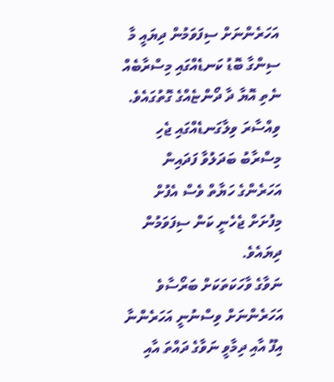އަހަރެންނަށް ސިފަވަމުން ދިޔައީ މާ ސިންގާ ބޮޑު ކަނޑެއްގައި މިސްރާބެއް ނެތި އޮޔާ ދާ ދޯންޏެއްގެ ގޮތުގައެވެ. ވިއްސާރަ ވިލާގަނޑެއްގައި ޖެހި މިސްރާބު ބަދަލުވާ ފަދައިން އަހަރެންގެ ހަޔާތް ވެސް އެފުށް މިފުށަށް ޖެހެނީ ކަން ސިފަވަމުން ދިޔައެވެ.
ނަވާގެ ވާހަކަތަކަށް ބަރޯސާވެ އަހަރެންނަށް ވިސްނުނީ އަހަރެންނާ އިފޫ އާއި ދިމާވީ ނަވާގެ ދައްތަ އާއި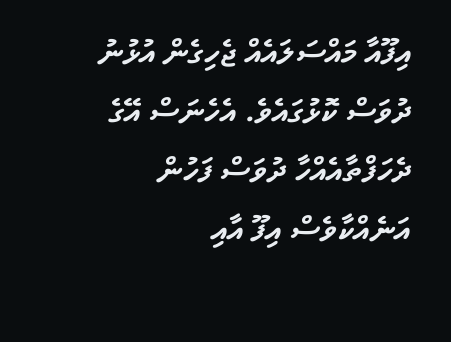އިފޫއާ މައްސަލައެއް ޖެހިގެން އުޅުނު ދުވަސް ކޮޅުގައެވެ. އެހެނަސް އޭގެ ދެހަފްތާއެއްހާ ދުވަސް ފަހުން އަނެއްކާވެސް އިފޫ އާއި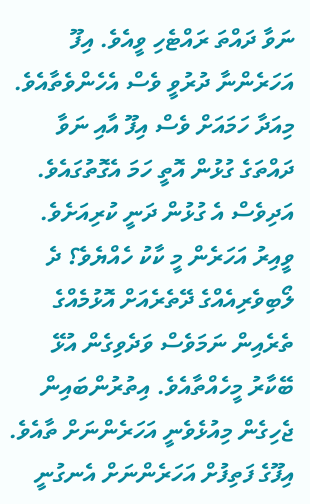ނަވާ ދައްތަ ރައްޓެހި ވީއެވެ. އިފޫ އަހަރެންނާ ދުރުވީ ވެސް އެހެންވެތާއެވެ. މިއަދާ ހަމައަށް ވެސް އިފޫ އާއި ނަވާ ދައްތަގެ ގުޅުން އޮތީ ހަމަ އެގޮތުގައެވެ. އަދިވެސް އެ ގުޅުން ދަނީ ކުރިއަށެވެ. ވީއިރު އަހަރެން މީ ކާކު ހެއްޔެވެ؟ ދެ ލޯބިވެރިއެއްގެ ދޭތެރެއަށް އޮޅުމެއްގެ ތެރެއިން ނަމަވެސް ވަދެވިގެން އުޅޭ ބޭކާރު މީހެއްތާއެވެ. އިތުރުންބައިން ޖެހިގެން މިއުޅެވެނީ އަހަރެންނަށް ތާއެވެ. އިފޫގެ ފަތިފުށް އަހަރެންނަށް އެނގުނީ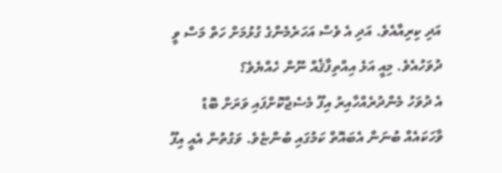އަދި ކިރިއާއެވެ. އަދި އެ ވެސް އަހަރެމެންގެ ގުޅުމަށް ހަތް މަސް ވީ ދުވަހުއެވެ. މިއީ އަޅެ އިއްތިފާޤެއް ނޫން ހެއްޔެވެ؟
އެ ދުވަހު މެންދުރެއްހާއިރު އިފޫ މެސެޖްކޮށްފައި ވަރަށް ބޮޑު ވާހަކައެއް ބުނަން އެބައޮތް ކަމުގައި ބުންޏެވެ. ވަގުތުން އެއީ އިފޫ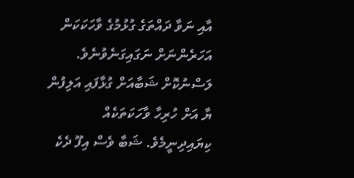އާއި ނަވާ ދައްތަގެ ގުޅުމުގެ ވާހަކަކަން އަހަރެންނަށް ނަގައިގަނެވުނެވެ. ލަސްނުކޮށް ޝަބާއަށް ގުޅާފައި އަލިފުން ޔާ އަށް ހުރިހާ ވާހަކަތަކެއް ކިޔައިދިނީމެވެ. ޝަބާ ވެސް އިފޫ ދެކެ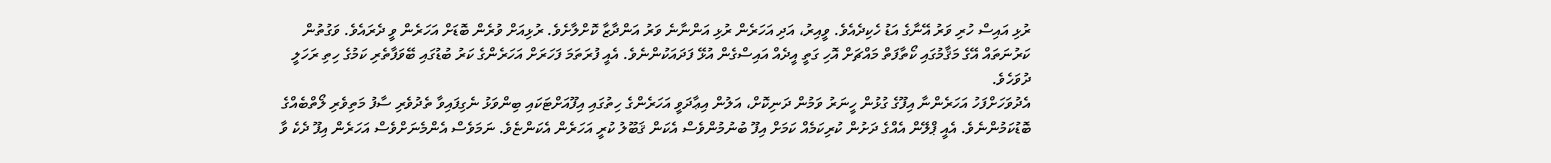ރުޅި އައިސް ހުރި ވަރު އޭނާގެ އަޑު ހެކިދެއެވެ. ވީއިރު، އަދި އަހަރެން ރުޅި އަންނާނެ ވަރު އަންދާޒާ ކޮށްލާށެވެ. ރުޅިއަށް ވުރެން ބޮޑަށް އަހަރެން ވީ ދެރައެވެ. ވަގުތުން ކަރުނަތައް އޭގެ މަޤާމުގައި ކޯތާފަތް މައްޗަށް އޮހި ގަތީ އީދެއް އައިސްގެން އުޅޭ ފަދައަކުންނެވެ. އެއީ ފުރަތަމަ ފަހަރަށް އަހަރެންގެ ކަރު ބުޑުގައި ބޭވަފާތެރި ކަމުގެ ހިތި ރަހަލީ ދުވަހެވެ.
އެދުވަހަށްފަހު އަހަރެންނާ އިފޫގެ ގުޅުން ހީނަރު ވަމުން ދަނިކޮށް، އަލުން އިޢާދަވީ އަހަރެންގެ ހިތުގައި އިފޫއަށްޓަކައި ބިންވަޅު ނެގިފައިވާ ތެދުވެރި ސާފު މަތިވެރި ލޯތްބެއްގެ ބޮޑުކަމުންނެވެ. އެއީ ޕްލޭން އެއްގެ ދަށުން ކުރިކަމެއް ކަމަށް އިފޫ ބުނުމުންވެސް އެކަން ޤަބޫލު ކުރީ އަހަރެން އެކަންޏެވެ. ނަމަވެސް އެންމެނަށްވެސް އަހަރެން އިފޫ ދެކެ ވާ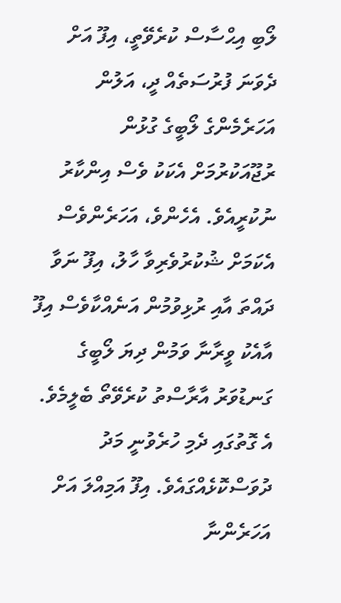ލޯބި އިޙްސާސް ކުރެވޭތީ، އިފޫ އަށް ދެވަނަ ފުރުސަތެއް ދީ، އަލުން އަހަރެމެންގެ ލޯބީގެ ގުޅުން ރުޖޫއަކުރުމަށް އެކަކު ވެސް އިންކާރު ނުކުރީއެވެ. އެހެންވެ، އަހަރެންވެސް އެކަމަށް ޝުކުރުވެރިވާ ހާލު، އިފޫ ނަވާ ދައްތަ އާއި ރުޅިވުމުން އަނެއްކާވެސް އިފޫ އާއެކު ވީރާނާ ވަމުން ދިޔަ ލޯބީގެ ގަނޑުވަރު އާރާސްތު ކުރެވޭތޯ ބެލީމެވެ.
އެ ގޮތުގައި ދެމި ހުރެވުނީ މަދު ދުވަސްކޮޅެއްގައެވެ. އިފޫ އަމިއްލަ އަށް އަހަރެންނާ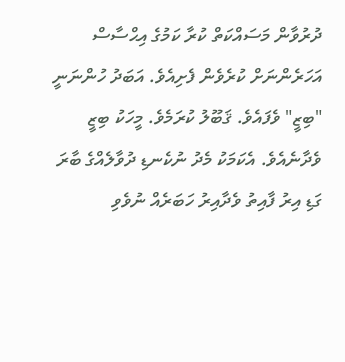ދުރުވާން މަސައްކަތް ކުރާ ކަމުގެ އިޙްސާސް އަހަރެންނަށް ކުރެވެން ފެށިއެވެ. އަބަދު ހުންނަނީ "ބިޒީ" ވެފައެވެ. ޤަބޫލު ކުރަމެވެ. މީހަކު ބިޒީ ވެދާނެއެވެ. އެކަމަކު މެދު ނުކެނޑި ދުވާލެއްގެ ބާރަ ގަޑި އިރު ފާއިތު ވެދާއިރު ހަބަރެއް ނުވެވި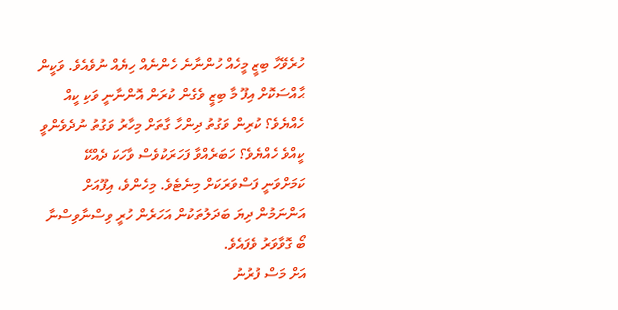ހުރެވޭހާ ބިޒީ މީހެއް ހުންނާނެ ހެންނެއް ހިޔެއް ނުވެއެވެ. ވަކީން ޙާއްސަކޮށް އިފޫ މާ ބިޒީ ވެގެން ކުރަން އޮންނާނީ ވަކި ކީއް ހެއްޔެވެ؟ ކުރިން ވަގުތު ދިންހާ ގާތަށް މިހާރު ވަގުތު ނުދެވެންވީ ކީއްވެ ހެއްޔެވެ؟ ހަބަރެއްވާ ފަހަރަކުވެސް ވާހަކަ ދެއްކޭ ކަމަށްވަނީ ފަސްވަރަކަށް މިނެޓެވެ. މިހެންވެ، އިފޫއަށް އަންނަމުން ދިޔަ ބަދަލުތަކުން އަހަރެން ހުރީ ވިސްނާވިސްނާ ބޯ ގޮވާވަރު ވެފައެވެ.
އަށް މަސް ފުރުނު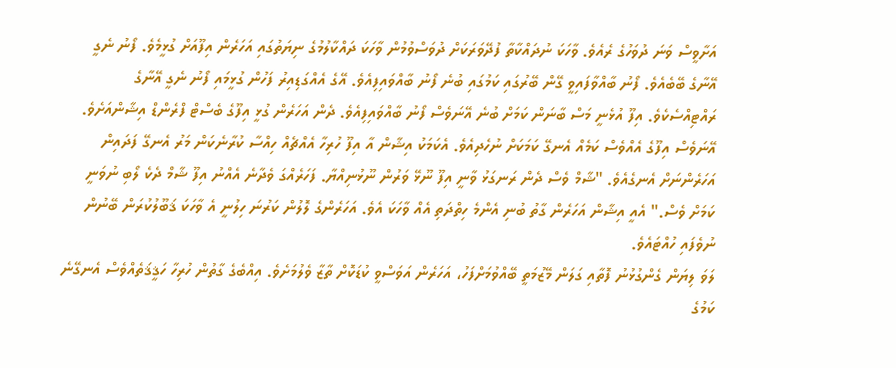އަށާވީސް ވަނަ ދުވަހުގެ ރެއެވެ. ވާހަކަ ނުދައްކާތާ ފުދޭވަރަކަށް ދުވަސްވުމުން ވާހަކަ ދައްކާލުމުގެ ނިޔަތުގައި އަހަރެން އިފޫއަށް ގުޅީމެވެ. ފޯނު ނެގީ އޭނާގެ ބޭބެއެވެ. ފޯނު ބާއްވާފައިވީ ގޭން ބޭރުގައި ކަމުގައި ބުނެ ފޯނު ބާއްވައިފިއެވެ. އޭގެ އެއްގަޑިއިރު ފަހުން ގުޅީމައި ފޯނު ނެގީ އޭނާގެ ރައްޓިއްސެކެވެ. އިފޫ އުޅެނީ މަސް ބާނަން ކަމަށް ބުނެ އޭނަވެސް ފޯނު ބާއްވައިފިއެވެ. ދެން އަހަރެން ގުޅީ އިފޫގެ ބެސްޓް ފްރެންޑް އިޝާންއަށެވެ. އޭނަވެސް އިފޫގެ އެއްވެސް ކަމެއް އެނގޭ ކަމަކަށް ނުހެދިއެވެ. އެކަމަކު އިޝާން އާ އިފޫ ހުރިހާ އެއްޗެއް ހިއްސާ ކުރާނެކަން މަރު އެނގޭ ފަދައިން އަހަރެންނަށް އެނގެއެވެ. "ޝާމް ވެސް ދެން ރަނގަޅު ވާނީ އިފޫ ނޫޅޭ ވަރުން ނޫޅުނިއްޔާ. ފަހަރެއްގަ ވެދާނެ އެއްނު އިފޫ ޝާމް ދެކެ ލޯބި ނުވަނީ ކަމަށް ވެސް." އެއީ އިޝާން އަހަރެން ގާތު ބުނި އެންމެ ހިތްދަތި އެއް ވާހަކަ އެވެ. އަހަރެންގެ ލޮލުން ކަރުނަ ހިލުނީ އެ ވާހަކަ ޤަބޫލުކުރަން ބޭނުން ނުވެފައި ހުއްޓައެވެ.
ލަވަ ލިޔަން ގެންގުޅުނު ފޮތާއި ގަލަން މޭޒުމަތީ ބޭއްވުމަށްފަހު، އަހަރެން އަވަސްވީ ކުޑަކޮށް ތާޒާ ވެލުމަށެވެ. އިއްބެގެ ގާތުން ހުރިހާ ހަޤީޤަތެއްވެސް އެނގޭނެ ކަމުގެ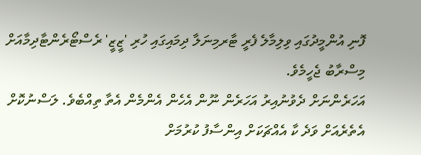ފޮނި އުންމީދުގައި ވިލިމާލެ ފެރީ ޓާރމިނަލާ ދިމައިގައި ހުރި 'ޒީޒީ' ރެސްޓޯރެންޓާދިމާއަށް މިސްރާބު ޖެހީމެވެ.
އަހަރެންނަށް ދެވުނުއިރު އަހަރެން ނޫން އެހެން އެންމެން އެތާ ތިއްބެވެ. ލަސްނުކޮށް އެތެރެއަށް ވަދެ ކާ އެއްޗަކަށް އިންސާފު ކުރުމަށް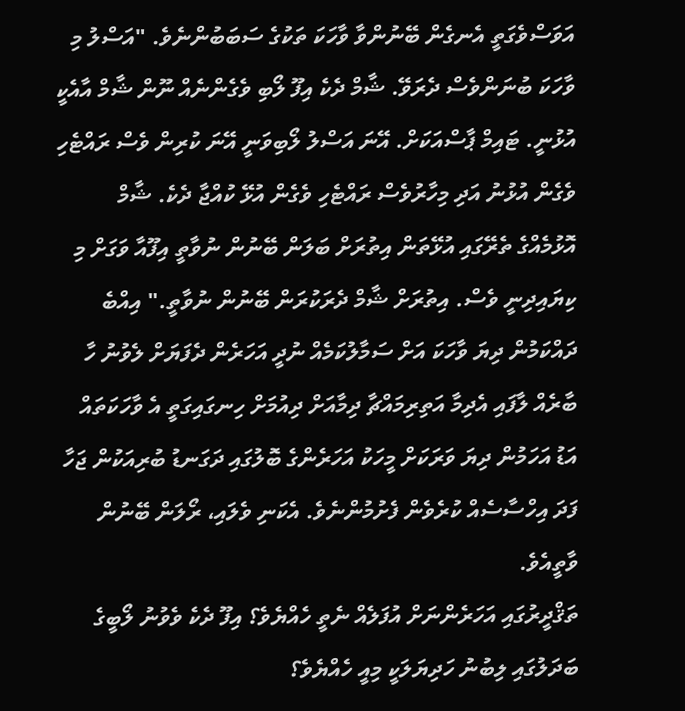އަވަސްވެގަތީ އެނގެން ބޭނުންވާ ވާހަކަ ތަކުގެ ސަބަބުންނެވެ. "އަސްލު މި ވާހަކަ ބުނަންވެސް ދެރަވޭ. ޝާމް ދެކެ އިފޫ ލޯބި ވެގެންނެއް ނޫން ޝާމް އާއެކީ އުޅުނީ. ޓައިމް ޕާސްއަކަށް. އޭނަ އަސްލު ލޯބިވަނީ އޭނަ ކުރިން ވެސް ރައްޓެހި ވެގެން އުޅުނު އަދި މިހާރުވެސް ރައްޓެހި ވެގެން އުޅޭ ކުއްޖާ ދެކެ. ޝާމް އޮޅުމެއްގެ ތެރޭގައި އުޅޭތަން އިތުރަށް ބަލަން ބޭނުން ނުވާތީ އިފޫއާ ވަގަށް މި ކިޔައިދިނީ ވެސް. އިތުރަށް ޝާމް ދެރަކުރަން ބޭނުން ނުވާތީ." އިއްބެ ދައްކަމުން ދިޔަ ވާހަކަ އަށް ސަމާލުކަމެއް ނުދީ އަހަރެން ދެފަޔަށް ލެވުނު ހާ ބާރެއް ލާފައި އެދިމާ އަތިރިމައްޗާ ދިމާއަށް ދިއުމަށް ހިނގައިގަތީ އެ ވާހަކަތައް އަޑު އަހަމުން ދިޔަ ވަރަކަށް މީހަކު އަހަރެންގެ ބޮލުގައި ދަގަނޑު ބުރިއަކުން ޖަހާ ފަދަ އިހްސާސެއް ކުރެވެން ފެށުމުންނެވެ. އެކަނި ވެލައި، ރޯލަން ބޭނުން ވާތީއެވެ.
ތަޤްދީރުގައި އަހަރެންނަށް އުފަލެއް ނެތީ ހެއްޔެވެ؟ އިފޫ ދެކެ ވެވުނު ލޯބީގެ ބަދަލުގައި ލިބުނު ހަދިޔަލަކީ މިއީ ހެއްޔެވެ؟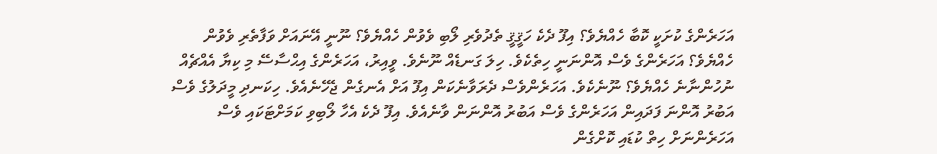އަހަރެންގެ ކުށަކީ ކޮބާ ހެއްޔެވެ؟ އިފޫ ދެކެ ހަޤީޤީ ތެދުވެރި ލޯބި ވެވުން ހެއްޔެވެ؟ ނޫނީ އޭނައަށް ވަފާތެރި ވެވުން ހެއްޔެވެ؟ އަހަރެންގެ ވެސް އޮންނަނީ ހިތެކެވެ. ހިލަ ގަނޑެއް ނޫނެވެ. ވީއިރު، އަހަރެންގެ އިޙްސާސޭ މި ކިޔާ އެއްޗެއް ނުހުންނާނެ ހެއްޔެވެ؟ ނޫނެކެވެ. އަހަރެންވެސް ދެރަވާނެކަން އިފޫ އަށް އެނގެން ޖެހޭނެއެވެ. ހިކަނދި މީދަލުގެ ވެސް އަބުރު އޮންނަ ފަދައިން އަހަރެންގެ ވެސް އަބުރު އޮންނަން ވާނެއެވެ. އިފޫ ދެކެ އެހާ ލޯބިވި ކަމަށްޓަކައި ވެސް އަހަރެންނަށް ހިތް ކުޑައި ކޮށްގެން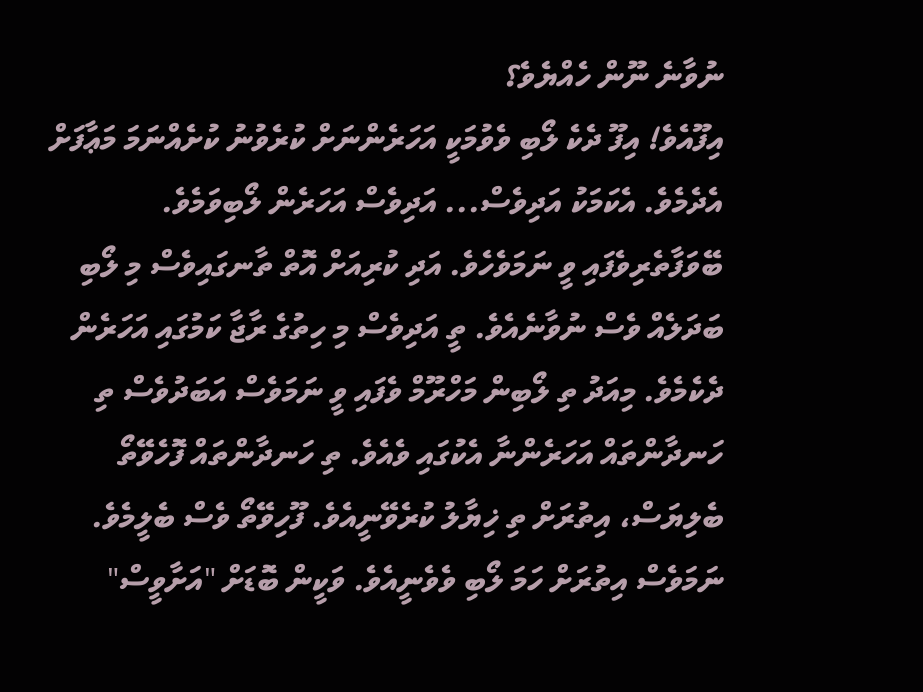ނުވާނެ ނޫން ހެއްޔެވެ؟
އިފޫއެވެ! އިފޫ ދެކެ ލޯބި ވެވުމަކީ އަހަރެންނަށް ކުރެވުނު ކުށެއްނަމަ މަޢާފަށް އެދެމެވެ. އެކަމަކު އަދިވެސް... އަދިވެސް އަހަރެން ލޯބިވަމެވެ. ބޭވަފާތެރިވެފައި ވީ ނަމަވެހެވެ. އަދި ކުރިއަށް އޮތް ތާނގައިވެސް މި ލޯބި ބަދަލެއް ވެސް ނުވާނެއެވެ. ތީ އަދިވެސް މި ހިތުގެ ރާޖާ ކަމުގައި އަހަރެން ދެކެމެވެ. މިއަދު ތި ލޯބިން މަހްރޫމް ވެފައި ވީ ނަމަވެސް އަބަދުވެސް ތި ހަނދާންތައް އަހަރެންނާ އެކުގައި ވެއެވެ. ތި ހަނދާންތައް ފޮހެވޭތޯ ބެލިޔަސް، އިތުރަށް ތި ޚިޔާލު ކުރެވޭނީއެވެ. ފޫހިވޭތޯ ވެސް ބެލީމެވެ. ނަމަވެސް އިތުރަށް ހަމަ ލޯބި ވެވެނީއެވެ. ވަކީން ބޮޑަށް "އަށާވީސް"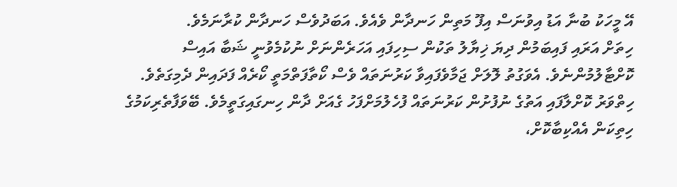އޭ މީހަކު ބުނާ އަޑު އިވުނަސް އިފޫ މަތިން ހަނދާން ވެއެވެ. އަބަދުވެސް ހަނދާން ކުރާނަމެވެ.
ހިތަށް އަރައި ފައިބަމުން ދިޔަ ޚިޔާލު ތަކުން ސިހިފައި އަހަރެންނަށް ނުކުމެވުނީ ޝަބާ އައިސް ކޮށްޓާލުމުންނެވެ. އެވަގުތު ލޮލަށް ޖަމާވެފައިވާ ކަރުނަތައް ވެސް ކޯތާފަތްމަތީ ކޯރެއް ފަދައިން ދެމިގަތެވެ. ހިތްވަރު ކޮށްލާފައި އަތުގެ ނުފުށުން ކަރުނަތައް ފުހެލުމަށްފަހު ގެއަށް ދާން ހިނގައިގަތީމެވެ. ބޭވަފާތެރިކަމުގެ ހިތިކަން އެއްކިބާކޮށް،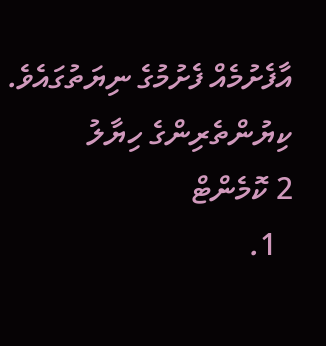އާފެށުމެއް ފެށުމުގެ ނިޔަތުގައެވެ.
ކިޔުންތެރިންގެ ހިޔާލު
2 ކޮމެންޓް
  1.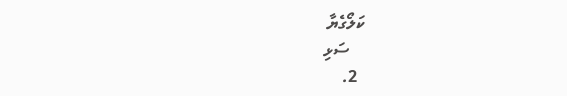ކަލޯގެޔާ
    ސަޅި
  2.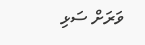ވަރަށް ސަޅި